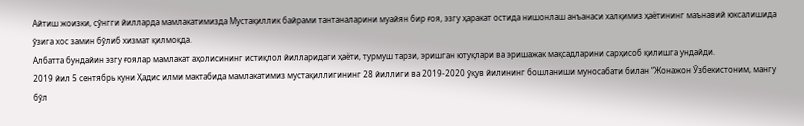Айтиш жоизки, сўнгги йилларда мамлакатимизда Мустақиллик байрами тантаналарини муайян бир ғоя, эзгу ҳаракат остида нишонлаш анъанаси халқимиз ҳаётининг маънавий юксалишида ўзига хос замин бўлиб хизмат қилмоқда.
Албатта бундайин эзгу ғоялар мамлакат аҳолисининг истиқлол йилларидаги ҳаёти, турмуш тарзи, эришган ютуқлари ва эришажак мақсадларини сарҳисоб қилишга ундайди.
2019 йил 5 сентябрь куни Ҳадис илми мактабида мамлакатимиз мустақиллигининг 28 йиллиги ва 2019-2020 ўқув йилининг бошланиши муносабати билан “Жонажон Ўзбекистоним, мангу бўл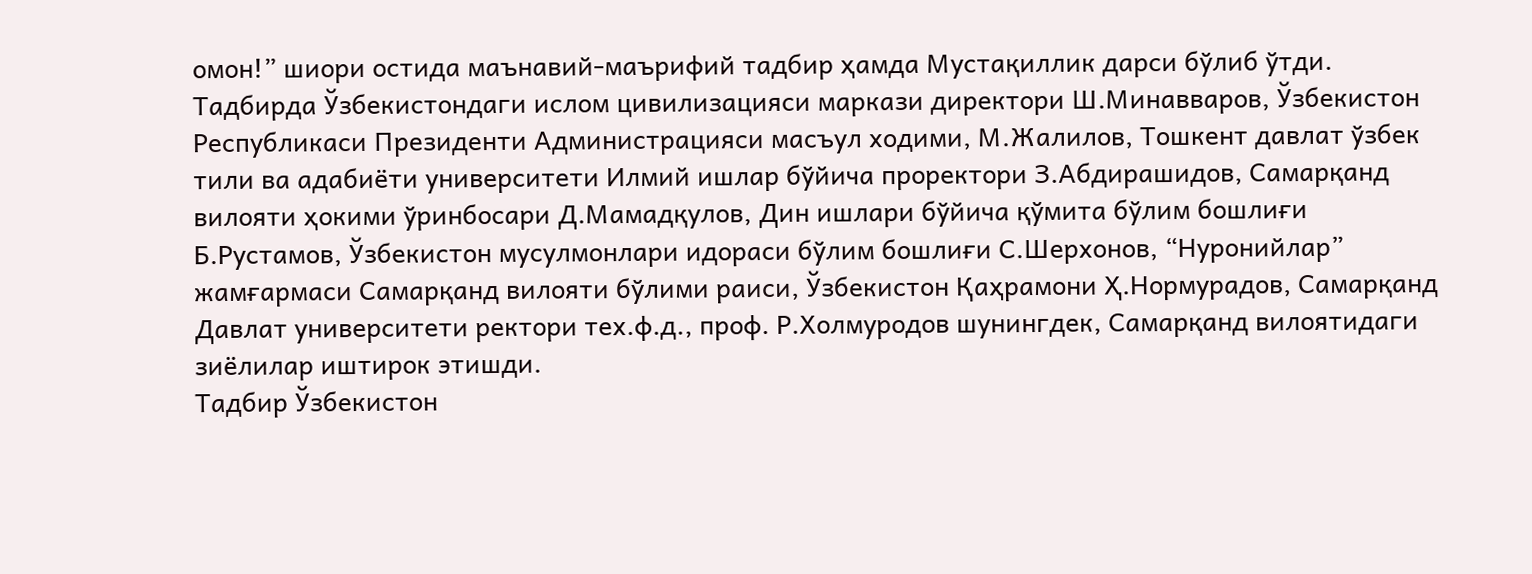омон!” шиори остида маънавий-маърифий тадбир ҳамда Мустақиллик дарси бўлиб ўтди.
Тадбирда Ўзбекистондаги ислом цивилизацияси маркази директори Ш.Минавваров, Ўзбекистон Республикаси Президенти Администрацияси масъул ходими, М.Жалилов, Тошкент давлат ўзбек тили ва адабиёти университети Илмий ишлар бўйича проректори З.Абдирашидов, Самарқанд вилояти ҳокими ўринбосари Д.Мамадқулов, Дин ишлари бўйича қўмита бўлим бошлиғи Б.Рустамов, Ўзбекистон мусулмонлари идораси бўлим бошлиғи С.Шерхонов, “Нуронийлар” жамғармаси Самарқанд вилояти бўлими раиси, Ўзбекистон Қаҳрамони Ҳ.Нормурадов, Самарқанд Давлат университети ректори тех.ф.д., проф. Р.Холмуродов шунингдек, Самарқанд вилоятидаги зиёлилар иштирок этишди.
Тадбир Ўзбекистон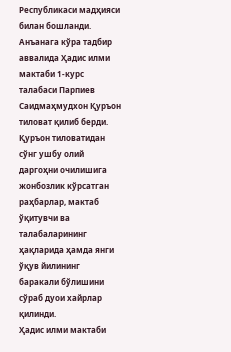Республикаси мадҳияси билан бошланди. Анъанага кўра тадбир аввалида Ҳадис илми мактаби 1-курс талабаси Парпиев Саидмаҳмудхон Қуръон тиловат қилиб берди. Қуръон тиловатидан сўнг ушбу олий даргоҳни очилишига жонбозлик кўрсатган раҳбарлар, мактаб ўқитувчи ва талабаларининг ҳақларида ҳамда янги ўқув йилининг баракали бўлишини сўраб дуои хайрлар қилинди.
Ҳадис илми мактаби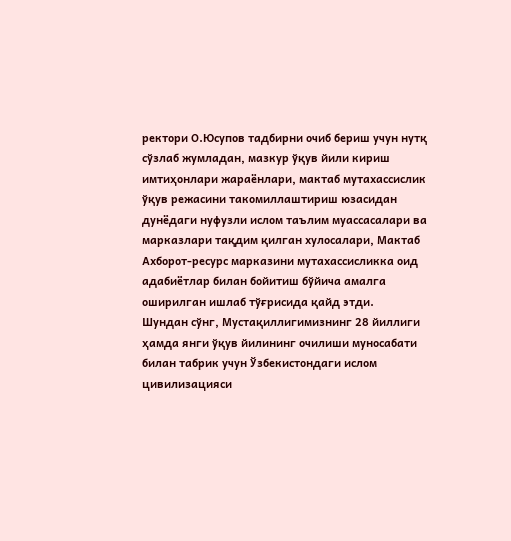ректори О.Юсупов тадбирни очиб бериш учун нутқ сўзлаб жумладан, мазкур ўқув йили кириш имтиҳонлари жараёнлари, мактаб мутахассислик ўқув режасини такомиллаштириш юзасидан дунёдаги нуфузли ислом таълим муассасалари ва марказлари тақдим қилган хулосалари, Мактаб Ахборот-ресурс марказини мутахассисликка оид адабиётлар билан бойитиш бўйича амалга оширилган ишлаб тўғрисида қайд этди.
Шундан сўнг, Мустақиллигимизнинг 28 йиллиги ҳамда янги ўқув йилининг очилиши муносабати билан табрик учун Ўзбекистондаги ислом цивилизацияси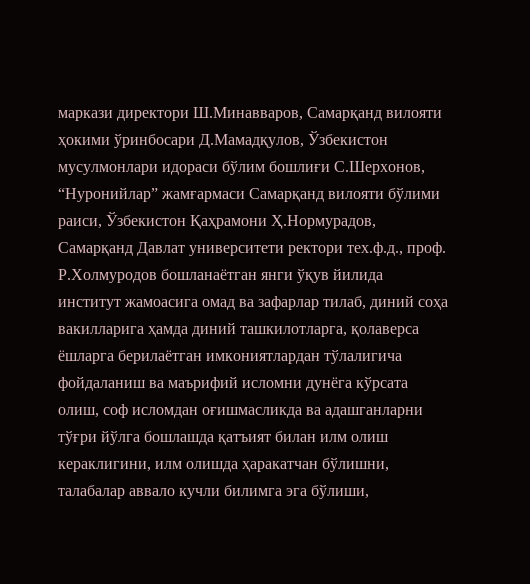маркази директори Ш.Минавваров, Самарқанд вилояти ҳокими ўринбосари Д.Мамадқулов, Ўзбекистон мусулмонлари идораси бўлим бошлиғи С.Шерхонов, “Нуронийлар” жамғармаси Самарқанд вилояти бўлими раиси, Ўзбекистон Қаҳрамони Ҳ.Нормурадов, Самарқанд Давлат университети ректори тех.ф.д., проф. Р.Холмуродов бошланаётган янги ўқув йилида институт жамоасига омад ва зафарлар тилаб, диний соҳа вакилларига ҳамда диний ташкилотларга, қолаверса ёшларга берилаётган имкониятлардан тўлалигича фойдаланиш ва маърифий исломни дунёга кўрсата олиш, соф исломдан оғишмасликда ва адашганларни тўғри йўлга бошлашда қатъият билан илм олиш кераклигини, илм олишда ҳаракатчан бўлишни, талабалар аввало кучли билимга эга бўлиши,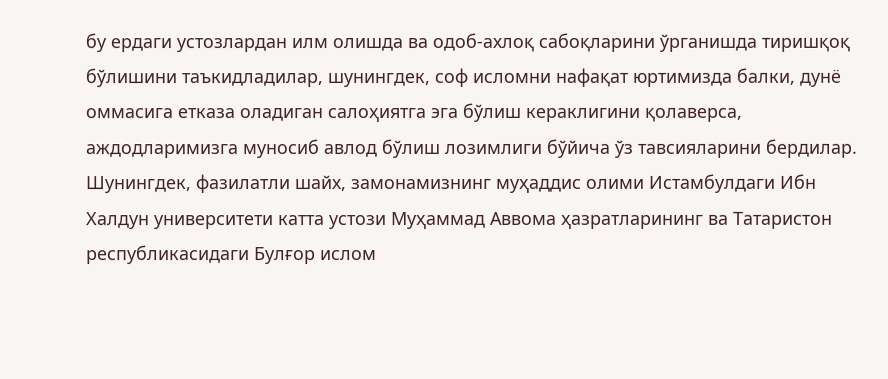бу ердаги устозлардан илм олишда ва одоб-ахлоқ сабоқларини ўрганишда тиришқоқ бўлишини таъкидладилар, шунингдек, соф исломни нафақат юртимизда балки, дунё оммасига етказа оладиган салоҳиятга эга бўлиш кераклигини қолаверса, аждодларимизга муносиб авлод бўлиш лозимлиги бўйича ўз тавсияларини бердилар.
Шунингдек, фазилатли шайх, замонамизнинг муҳаддис олими Истамбулдаги Ибн Халдун университети катта устози Муҳаммад Аввома ҳазратларининг ва Татаристон республикасидаги Булғор ислом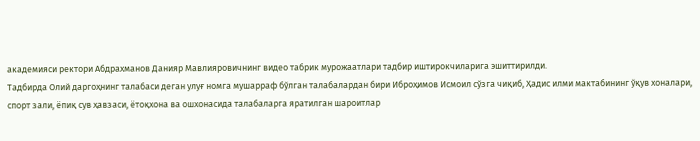академияси ректори Абдрахманов Данияр Мавлияровичнинг видео табрик мурожаатлари тадбир иштирокчиларига эшиттирилди.
Тадбирда Олий даргоҳнинг талабаси деган улуғ номга мушарраф бўлган талабалардан бири Иброҳимов Исмоил сўзга чиқиб, Ҳадис илми мактабининг ўқув хоналари, спорт зали, ёпиқ сув ҳавзаси, ётоқхона ва ошхонасида талабаларга яратилган шароитлар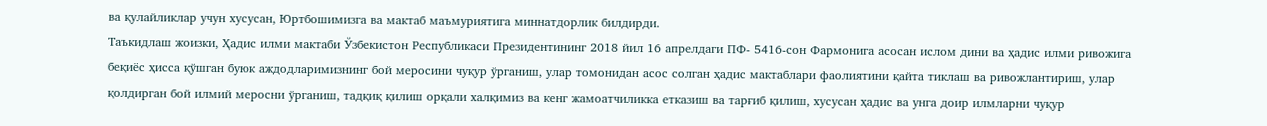ва қулайликлар учун хусусан, Юртбошимизга ва мактаб маъмуриятига миннатдорлик билдирди.
Таъкидлаш жоизки, Ҳадис илми мактаби Ўзбекистон Республикаси Президентининг 2018 йил 16 апрелдаги ПФ- 5416-сон Фармонига асосан ислом дини ва ҳадис илми ривожига беқиёс ҳисса қўшган буюк аждодларимизнинг бой меросини чуқур ўрганиш, улар томонидан асос солган ҳадис мактаблари фаолиятини қайта тиклаш ва ривожлантириш, улар қолдирган бой илмий меросни ўрганиш, тадқиқ қилиш орқали халқимиз ва кенг жамоатчиликка етказиш ва тарғиб қилиш, хусусан ҳадис ва унга доир илмларни чуқур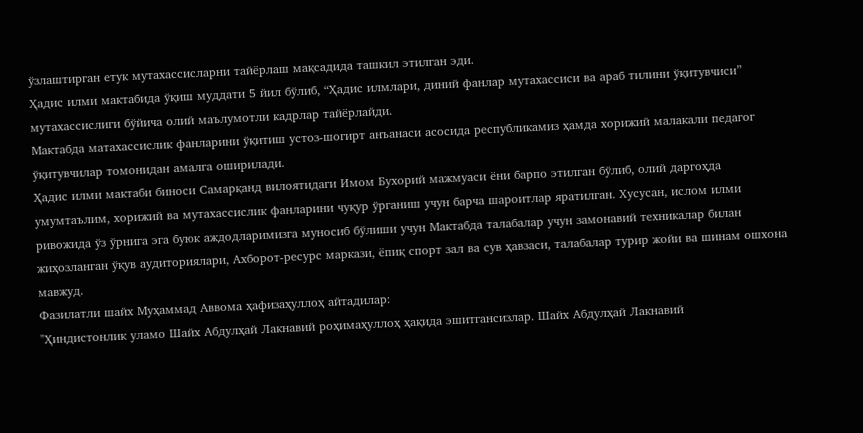ўзлаштирган етук мутахассисларни тайёрлаш мақсадида ташкил этилган эди.
Ҳадис илми мактабида ўқиш муддати 5 йил бўлиб, “Ҳадис илмлари, диний фанлар мутахассиси ва араб тилини ўқитувчиси” мутахассислиги бўйича олий маълумотли кадрлар тайёрлайди.
Мактабда матахассислик фанларини ўқитиш устоз-шогирт анъанаси асосида республикамиз ҳамда хорижий малакали педагог ўқитувчилар томонидан амалга оширилади.
Ҳадис илми мактаби биноси Самарқанд вилоятидаги Имом Бухорий мажмуаси ёни барпо этилган бўлиб, олий даргоҳда умумтаълим, хорижий ва мутахассислик фанларини чуқур ўрганиш учун барча шароитлар яратилган. Хусусан, ислом илми ривожида ўз ўрнига эга буюк аждодларимизга муносиб бўлиши учун Мактабда талабалар учун замонавий техникалар билан жиҳозланган ўқув аудиториялари, Ахборот-ресурс маркази, ёпиқ спорт зал ва сув ҳавзаси, талабалар турир жойи ва шинам ошхона мавжуд.
Фазилатли шайх Муҳаммад Аввома ҳафизаҳуллоҳ айтадилар:
"Ҳиндистонлик уламо Шайх Абдулҳай Лакнавий роҳимаҳуллоҳ ҳақида эшитгансизлар. Шайх Абдулҳай Лакнавий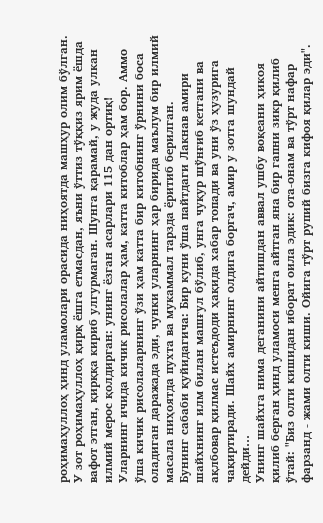роҳимаҳуллоҳ ҳинд уламолари орасида ниҳоятда машҳур олим бўлган. У зот роҳимаҳуллоҳ қирқ ёшга етмасдан, яъни ўттиз тўққиз ярим ёшда вафот этган, қирққа кириб улгурмаган. Шунга қарамай, у жуда улкан илмий мерос қолдирган: унинг ёзган асарлари 115 дан ортиқ! Уларнинг ичида кичик рисолалар ҳам, катта китоблар ҳам бор. Аммо ўша кичик рисолаларнинг ўзи ҳам катта бир китобнинг ўрнини боса оладиган даражада эди, чунки уларнинг ҳар бирида маълум бир илмий масала ниҳоятда пухта ва мукаммал тарзда ёритиб берилган.
Бунинг сабаби қуйидагича: Бир куни ўша пайтдаги Лакнав амири шайхнинг илм билан машғул бўлиб, унга чуқур шўнғиб кетгани ва ақлбовар қилмас истеъдоди ҳақида хабар топади ва уни ўз ҳузурига чақиртиради. Шайх амирнинг олдига боргач, амир у зотга шундай дейди…
Унинг шайхга нима деганини айтишдан аввал ушбу воқеани ҳикоя қилиб берган ҳинд уламоси менга айтган яна бир гапни зикр қилиб ўтай: "Биз олти кишидан иборат оила эдик: ота-онам ва тўрт нафар фарзанд - жами олти киши. Ойига тўрт рупий бизга кифоя қилар эди".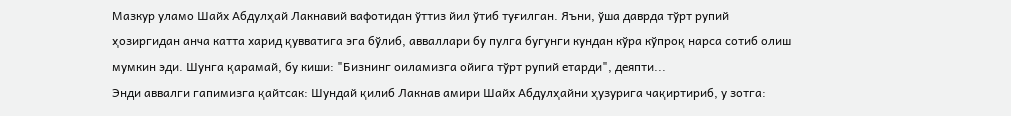Мазкур уламо Шайх Абдулҳай Лакнавий вафотидан ўттиз йил ўтиб туғилган. Яъни, ўша даврда тўрт рупий ҳозиргидан анча катта харид қувватига эга бўлиб, авваллари бу пулга бугунги кундан кўра кўпроқ нарса сотиб олиш мумкин эди. Шунга қарамай, бу киши: "Бизнинг оиламизга ойига тўрт рупий етарди", деяпти...
Энди аввалги гапимизга қайтсак: Шундай қилиб Лакнав амири Шайх Абдулҳайни ҳузурига чақиртириб, у зотга: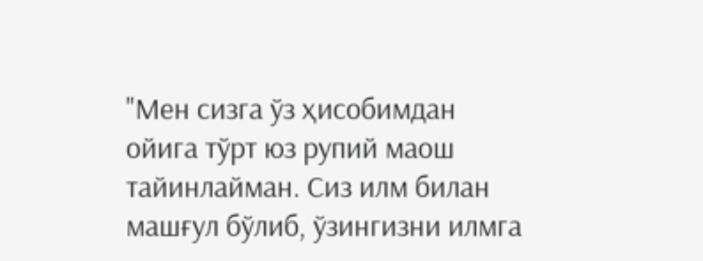"Мен сизга ўз ҳисобимдан ойига тўрт юз рупий маош тайинлайман. Сиз илм билан машғул бўлиб, ўзингизни илмга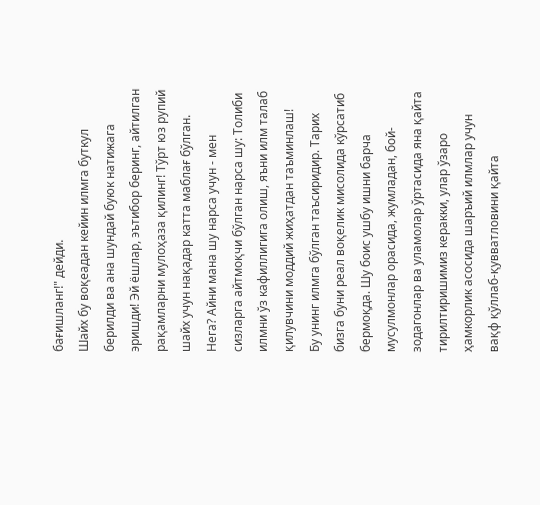бағишланг!" дейди.
Шайх бу воқеадан кейин илмга буткул берилди ва ана шундай буюк натижага эришди! Эй ёшлар, эътибор беринг, айтилган рақамларни мулоҳаза қилинг! Тўрт юз рупий шайх учун нақадар катта маблағ бўлган. Нега? Айни мана шу нарса учун - мен сизларга айтмоқчи бўлган нарса шу: Толиби илмни ўз кафиллигига олиш, яъни илм талаб қилувчини моддий жиҳатдан таъминлаш!
Бу унинг илмга бўлган таъсиридир. Тарих бизга буни реал воқелик мисолида кўрсатиб бермоқда. Шу боис ушбу ишни барча мусулмонлар орасида, жумладан, бой-зодагонлар ва уламолар ўртасида яна қайта тирилтиришимиз керакки, улар ўзаро ҳамкорлик асосида шаръий илмлар учун вақф қўллаб-қувватловини қайта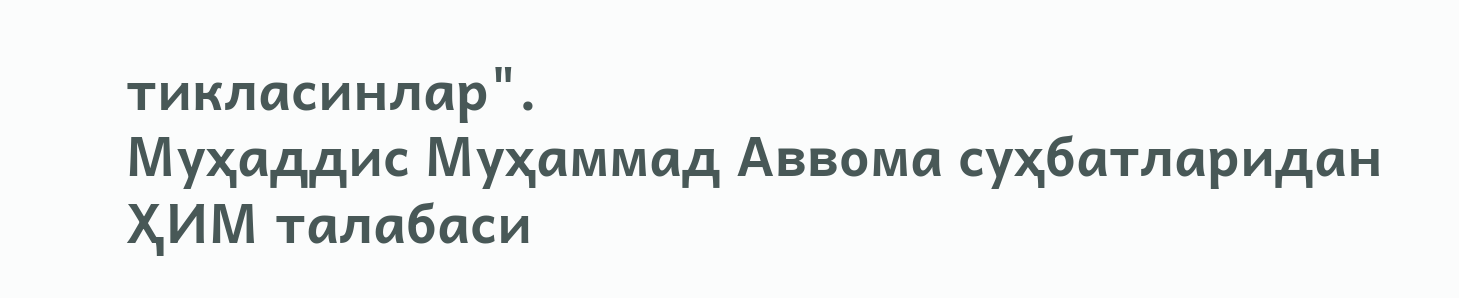тикласинлар".
Муҳаддис Муҳаммад Аввома суҳбатларидан
ҲИМ талабаси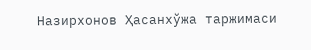Назирхонов Ҳасанхўжа таржимаси